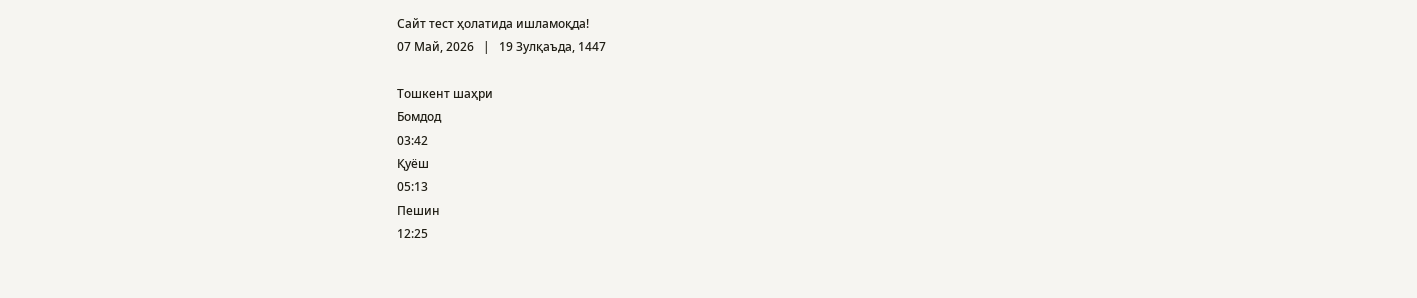Сайт тест ҳолатида ишламоқда!
07 Май, 2026   |   19 Зулқаъда, 1447

Тошкент шаҳри
Бомдод
03:42
Қуёш
05:13
Пешин
12:25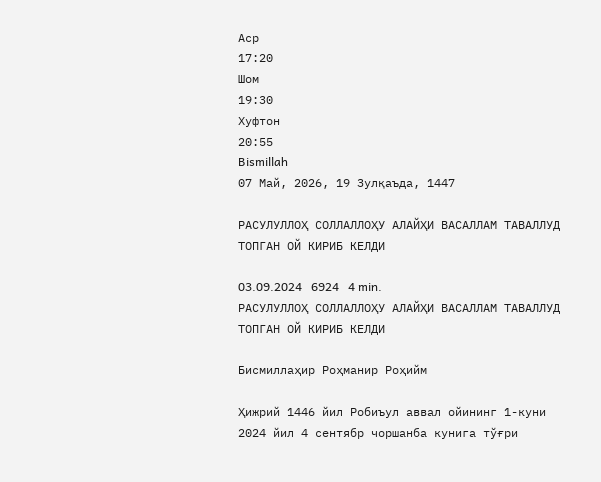Аср
17:20
Шом
19:30
Хуфтон
20:55
Bismillah
07 Май, 2026, 19 Зулқаъда, 1447

РАСУЛУЛЛОҲ СОЛЛАЛЛОҲУ АЛАЙҲИ ВАСАЛЛАМ ТАВАЛЛУД ТОПГАН ОЙ КИРИБ КЕЛДИ

03.09.2024   6924   4 min.
РАСУЛУЛЛОҲ СОЛЛАЛЛОҲУ АЛАЙҲИ ВАСАЛЛАМ ТАВАЛЛУД ТОПГАН ОЙ КИРИБ КЕЛДИ

Бисмиллаҳир Роҳманир Роҳийм

Ҳижрий 1446 йил Робиъул аввал ойининг 1-куни  2024 йил 4 сентябр чоршанба кунига тўғри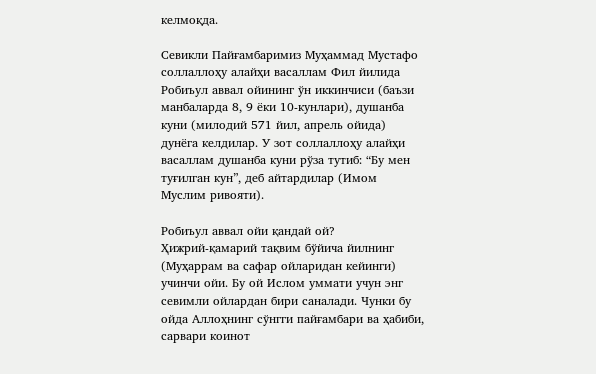келмоқда.

Севикли Пайғамбаримиз Муҳаммад Мустафо соллаллоҳу алайҳи васаллам Фил йилида Робиъул аввал ойининг ўн иккинчиси (баъзи манбаларда 8, 9 ёки 10-кунлари), душанба куни (милодий 571 йил, апрель ойида) дунёга келдилар. У зот соллаллоҳу алайҳи васаллам душанба куни рўза тутиб: “Бу мен туғилган кун”, деб айтардилар (Имом Муслим ривояти).

Робиъул аввал ойи қандай ой?
Ҳижрий-қамарий тақвим бўйича йилнинг (Муҳаррам ва сафар ойларидан кейинги) учинчи ойи. Бу ой Ислом уммати учун энг севимли ойлардан бири саналади. Чунки бу ойда Аллоҳнинг сўнгги пайғамбари ва ҳабиби, сарвари коинот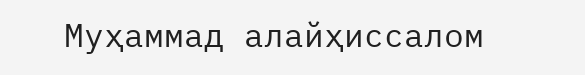Муҳаммад алайҳиссалом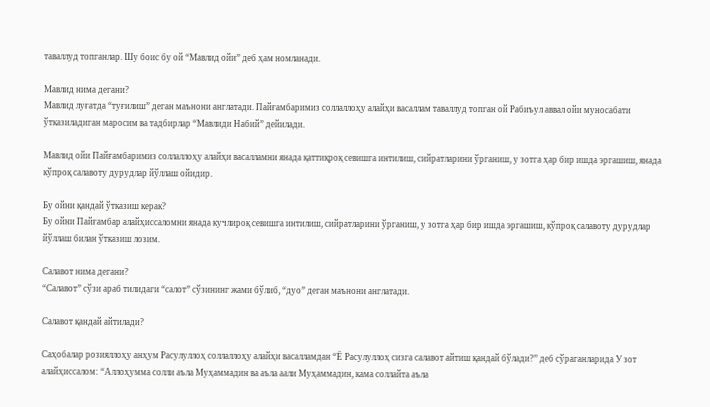таваллуд топганлар. Шу боис бу ой “Мавлид ойи” деб ҳам номланади.

Мавлид нима дегани?
Мавлид луғатда “туғилиш” деган маънони англатади. Пайғамбаримиз соллаллоҳу алайҳи васаллам таваллуд топган ой Рабиъул аввал ойи муносабати ўтказиладиган маросим ва тадбирлар “Мавлиди Набий” дейилади.

Мавлид ойи Пайғамбаримиз соллаллоҳу алайҳи васалламни янада қаттиқроқ севишга интилиш, сийратларини ўрганиш, у зотга ҳар бир ишда эргашиш, янада кўпроқ салавоту дурудлар йўллаш ойидир.

Бу ойни қандай ўтказиш керак?
Бу ойни Пайғамбар алайҳиссаломни янада кучлироқ севишга интилиш, сийратларини ўрганиш, у зотга ҳар бир ишда эргашиш, кўпроқ салавоту дурудлар йўллаш билан ўтказиш лозим.

Салавот нима дегани?
“Салавот” сўзи араб тилидаги “салот” сўзининг жами бўлиб, “дуо” деган маънони англатади.

Салавот қандай айтилади?

Саҳобалар розияллоҳу анҳум Расулуллоҳ соллаллоҳу алайҳи васалламдан “Ё Расулуллоҳ сизга салавот айтиш қандай бўлади?” деб сўраганларида У зот алайҳиссалом: “Аллоҳумма солли аъла Муҳаммадин ва аъла аали Муҳаммадин, кама соллайта аъла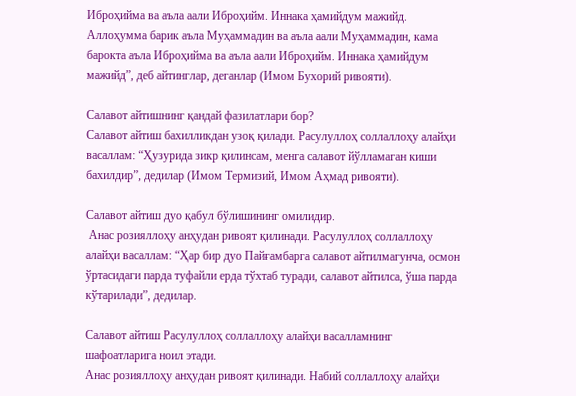Иброҳийма ва аъла аали Иброҳийм. Иннака ҳамийдум мажийд. Аллоҳумма барик аъла Муҳаммадин ва аъла аали Муҳаммадин, кама барокта аъла Иброҳийма ва аъла аали Иброҳийм. Иннака ҳамийдум мажийд”, деб айтинглар, деганлар (Имом Бухорий ривояти).

Салавот айтишнинг қандай фазилатлари бор?
Салавот айтиш бахилликдан узоқ қилади. Расулуллоҳ соллаллоҳу алайҳи васаллам: “Ҳузурида зикр қилинсам, менга салавот йўлламаган киши бахилдир”, дедилар (Имом Термизий, Имом Аҳмад ривояти).

Салавот айтиш дуо қабул бўлишининг омилидир.
 Анас розияллоҳу анҳудан ривоят қилинади. Расулуллоҳ соллаллоҳу алайҳи васаллам: “Ҳар бир дуо Пайғамбарга салавот айтилмагунча, осмон ўртасидаги парда туфайли ерда тўхтаб туради, салавот айтилса, ўша парда кўтарилади”, дедилар.

Салавот айтиш Расулуллоҳ соллаллоҳу алайҳи васалламнинг шафоатларига ноил этади.
Анас розияллоҳу анҳудан ривоят қилинади. Набий соллаллоҳу алайҳи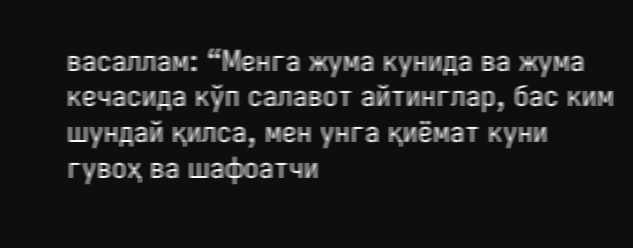васаллам: “Менга жума кунида ва жума кечасида кўп салавот айтинглар, бас ким шундай қилса, мен унга қиёмат куни гувоҳ ва шафоатчи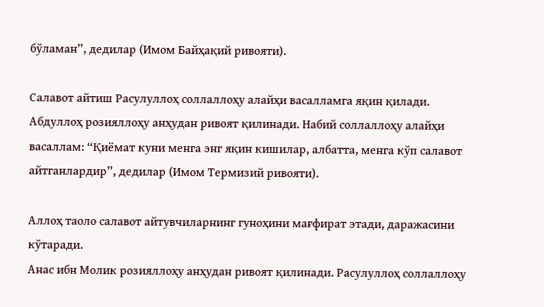бўламан”, дедилар (Имом Байҳақий ривояти).

Салавот айтиш Расулуллоҳ соллаллоҳу алайҳи васалламга яқин қилади.
Абдуллоҳ розияллоҳу анҳудан ривоят қилинади. Набий соллаллоҳу алайҳи васаллам: “Қиёмат куни менга энг яқин кишилар, албатта, менга кўп салавот айтганлардир”, дедилар (Имом Термизий ривояти).

Аллоҳ таоло салавот айтувчиларнинг гуноҳини мағфират этади, даражасини кўтаради.
Анас ибн Молик розияллоҳу анҳудан ривоят қилинади. Расулуллоҳ соллаллоҳу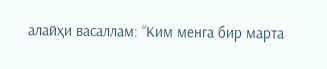алайҳи васаллам: “Ким менга бир марта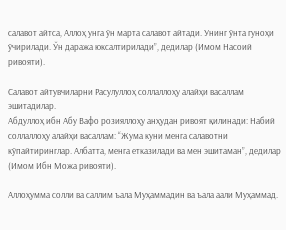салавот айтса, Аллоҳ унга ўн марта салавот айтади. Унинг ўнта гуноҳи ўчирилади. Ўн даража юксалтирилади”, дедилар (Имом Насоий ривояти).

Салавот айтувчиларни Расулуллоҳ соллаллоҳу алайҳи васаллам эшитадилар.
Абдуллоҳ ибн Абу Вафо розияллоҳу анҳудан ривоят қилинади: Набий соллаллоҳу алайҳи васаллам: “Жума куни менга салавотни кўпайтиринглар. Албатта, менга етказилади ва мен эшитаман”, дедилар (Имом Ибн Можа ривояти).

Аллоҳумма солли ва саллим ъала Муҳаммадин ва ъала аали Муҳаммад.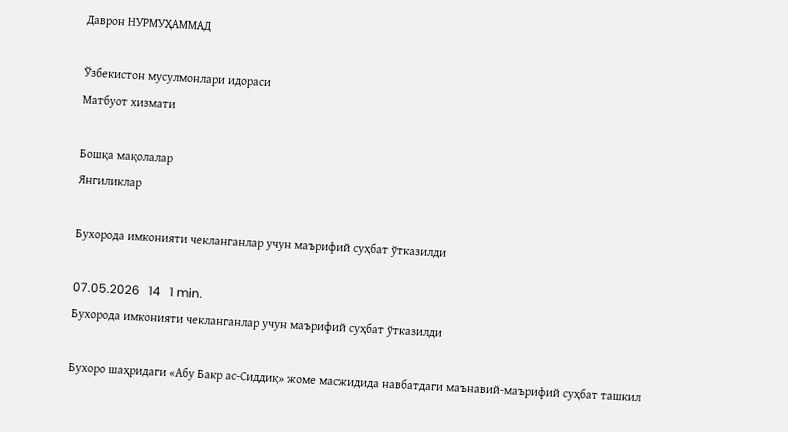Даврон НУРМУҲАММАД

Ўзбекистон мусулмонлари идораси
Матбуот хизмати

Бошқа мақолалар
Янгиликлар

Бухорода имконияти чекланганлар учун маърифий суҳбат ўтказилди

07.05.2026   14   1 min.
Бухорода имконияти чекланганлар учун маърифий суҳбат ўтказилди

Бухоро шаҳридаги «Абу Бакр ас-Сиддиқ» жоме масжидида навбатдаги маънавий-маърифий суҳбат ташкил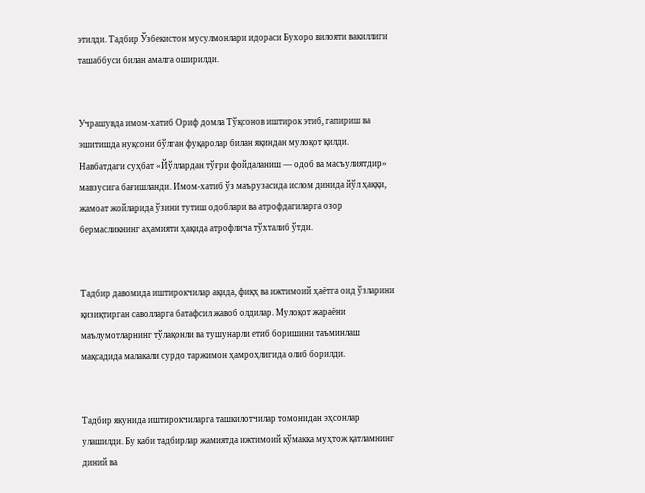этилди. Тадбир Ўзбекистон мусулмонлари идораси Бухоро вилояти вакиллиги ташаббуси билан амалга оширилди.


Учрашувда имом-хатиб Ориф домла Тўқсонов иштирок этиб, гапириш ва эшитишда нуқсони бўлган фуқаролар билан яқиндан мулоқот қилди. Навбатдаги суҳбат «Йўллардан тўғри фойдаланиш — одоб ва масъулиятдир» мавзусига бағишланди. Имом-хатиб ўз маърузасида ислом динида йўл ҳаққи, жамоат жойларида ўзини тутиш одоблари ва атрофдагиларга озор бермасликнинг аҳамияти ҳақида атрофлича тўхталиб ўтди.


Тадбир давомида иштирокчилар ақида, фиқҳ ва ижтимоий ҳаётга оид ўзларини қизиқтирган саволларга батафсил жавоб олдилар. Мулоқот жараёни маълумотларнинг тўлақонли ва тушунарли етиб боришини таъминлаш мақсадида малакали сурдо таржимон ҳамроҳлигида олиб борилди.


Тадбир якунида иштирокчиларга ташкилотчилар томонидан эҳсонлар улашилди. Бу каби тадбирлар жамиятда ижтимоий кўмакка муҳтож қатламнинг диний ва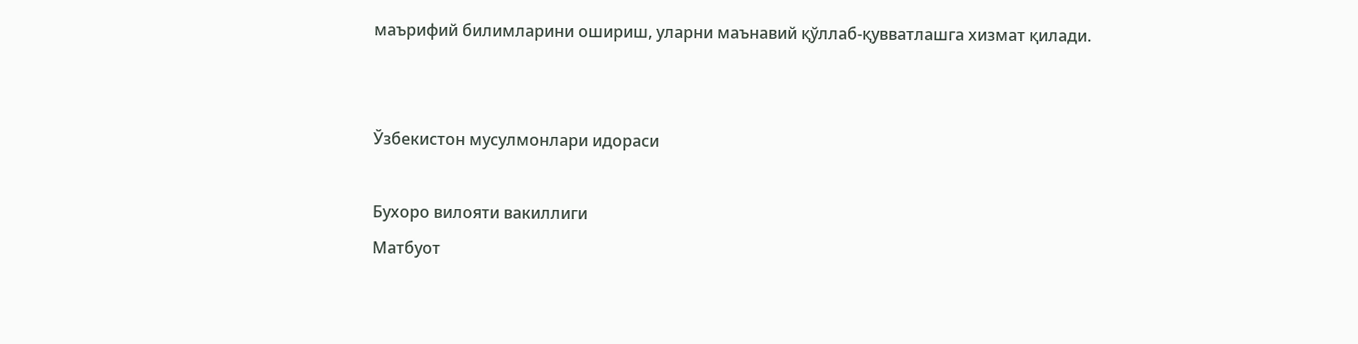маърифий билимларини ошириш, уларни маънавий қўллаб-қувватлашга хизмат қилади.


Ўзбекистон мусулмонлари идораси

Бухоро вилояти вакиллиги
Матбуот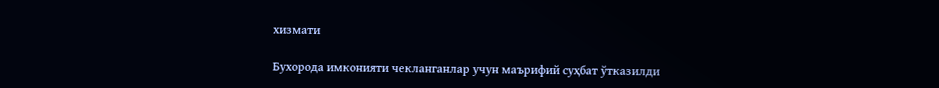хизмати

Бухорода имконияти чекланганлар учун маърифий суҳбат ўтказилди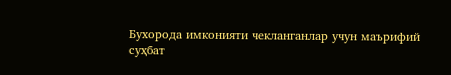Бухорода имконияти чекланганлар учун маърифий суҳбат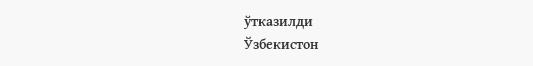ўтказилди
Ўзбекистон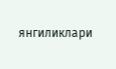янгиликлари